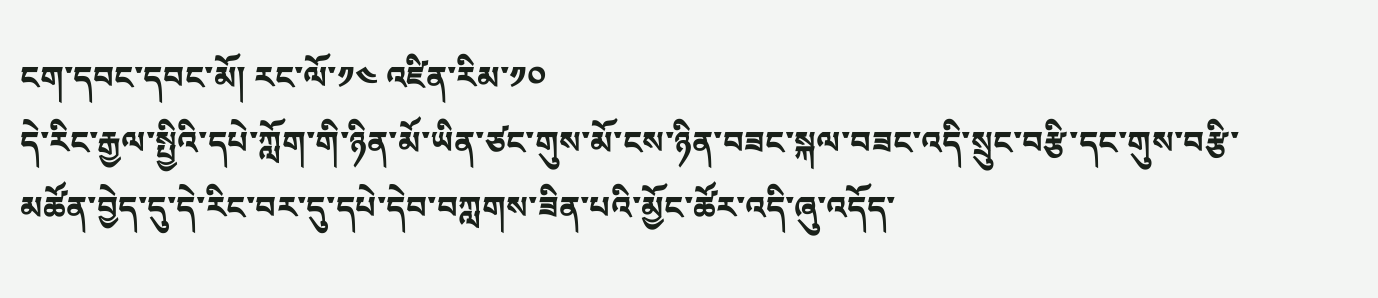ངག་དབང་དབང་མོ། རང་ལོ་༡༤ འཛིན་རིམ་༡༠
དེ་རིང་རྒྱལ་སྤྱིའི་དཔེ་ཀློག་གི་ཉིན་མོ་ཡིན་ཙང་གུས་མོ་ངས་ཉིན་བཟང་སྐལ་བཟང་འདི་སྲུང་བརྩི་དང་གུས་བརྩི་མཚོན་བྱེད་དུ་དེ་རིང་བར་དུ་དཔེ་དེབ་བཀླགས་ཟིན་པའི་མྱོང་ཚོར་འདི་ཞུ་འདོད་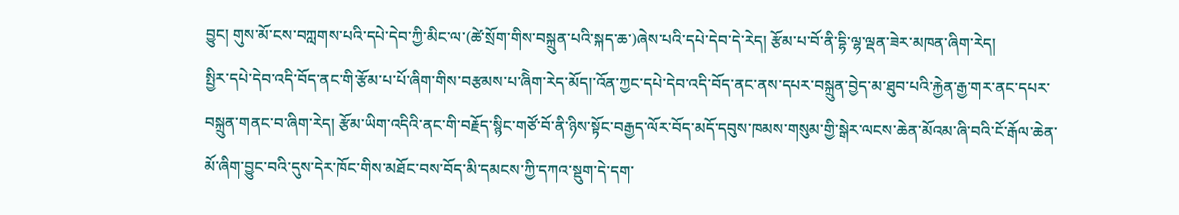བྱུང། གུས་མོ་ངས་བཀླགས་པའི་དཔེ་དེབ་ཀྱི་མིང་ལ་(ཚེ་སྲོག་གིས་བསྐྲུན་པའི་སྐད་ཆ་)ཞེས་པའི་དཔེ་དེབ་དེ་རེད། རྩོམ་པ་བོ་ནི་དྷི་ལྷ་ལྡན་ཟེར་མཁན་ཞིག་རེད།
སྤྱིར་དཔེ་དེབ་འདི་བོད་ནང་གི་རྩོམ་པ་པོ་ཞིག་གིས་བརྩམས་པ་ཞིེག་རེད་མོད།་འོན་ཀྱང་དཔེ་དེབ་འདི་བོད་ནང་ནས་དཔར་བསྐྲུན་བྱེད་མ་ཐུབ་པའི་རྐྱེན་རྒྱ་གར་ནང་དཔར་བསྐྲུན་གནང་བ་ཞིག་རེད། རྩོམ་ཡིག་འདིའི་ནང་གི་བརྗོད་སྙིང་གཙོ་བོ་ནི་ཉིས་སྟོང་བརྒྱད་ལོར་བོད་མདོ་དབུས་ཁམས་གསུམ་གྱི་སྒེར་ལངས་ཆེན་མོའམ་ཞི་བའི་ངོ་རྒོལ་ཆེན་མོ་ཞིག་བྱུང་བའི་དུས་དེར་ཁོང་གིས་མཐོང་བས་བོད་མི་དམངས་ཀྱི་དཀའ་སྡུག་དེ་དག་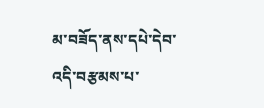མ་བཟོད་ནས་དཔེ་དེབ་འདི་བརྩམས་པ་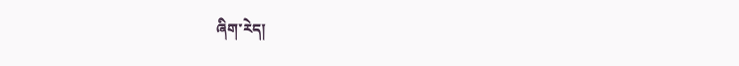ཞིག་རེད།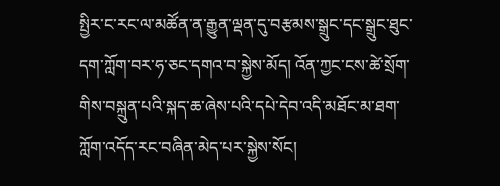སྤྱིར་ང་རང་ལ་མཚོན་ན་རྒྱུན་ལྡན་དུ་བརྩམས་སྒྲུང་དང་སྒྲུང་ཐུང་དག་ཀློག་བར་ཧ་ཅང་དགའ་བ་སྐྱེས་མོད། འོན་ཀྱང་ངས་ཚེ་སྲོག་གིས་བསྐྲུན་པའི་སྐད་ཆ་ཞེས་པའི་དཔེ་དེབ་འདི་མཐོང་མ་ཐག་ཀློག་འདོད་རང་བཞིན་མེད་པར་སྐྱེས་སོང།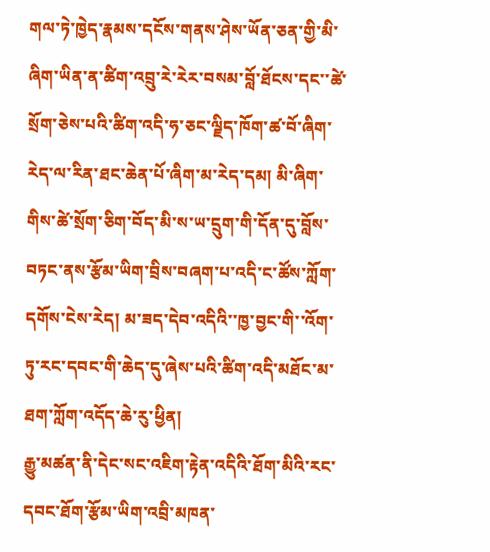གལ་ཏེ་ཁྱེད་རྣམས་དངོས་གནས་ཤེས་ཡོན་ཅན་གྱི་མི་ཞིག་ཡིན་ན་ཚིག་འབྲུ་རེ་རེར་བསམ་བློ་ཐོངས་དང་་ཚེ་སྲོག་ཅེས་པའི་ཚིག་འདི་ཧ་ཅང་ལྗིད་ཁོག་ཚ་བོ་ཞིག་རེད་ལ་རིན་ཐང་ཆེན་པོ་ཞིག་མ་རེད་དམ། མི་ཞིག་གིས་ཚེ་སྲོག་ཅིག་བོད་མི་ས་ཡ་དྲུག་གི་དོན་དུ་བློས་བཏང་ནས་རྩོམ་ཡིག་བྲིས་བཞག་པ་འདི་ང་ཚོས་ཀློག་དགོས་ངེས་རེད། མ་ཟད་དེབ་འདིའི་་ཁྱ་བྱང་གི་་འོག་ཏུ་རང་དབང་གི་ཆེད་དུ་ཞེས་པའི་ཚིག་འདི་མཐོང་མ་ཐག་ཀློག་འདོད་ཆེ་རུ་ཕྱིན།
རྒྱུ་མཚན་ནི་དེང་སང་འཇིག་རྟེན་འདིའི་ཐོག་མིའི་རང་དབང་ཐོག་རྩོམ་ཡིག་འབྲི་མཁན་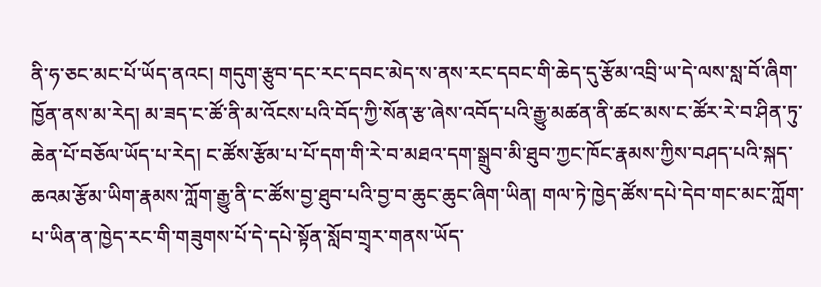ནི་ཧ་ཅང་མང་པོ་ཡོད་ནའང། གདུག་རྩུབ་དང་རང་དབང་མེད་ས་ནས་རང་དབང་གི་ཆེད་དུ་རྩོམ་འབྲི་ཡ་དེ་ལས་སླ་བོ་ཞིག་ཁྱོན་ནས་མ་རེད། མ་ཟད་ང་ཚོ་ནི་མ་འོངས་པའི་བོད་ཀྱི་སོན་རྩ་ཞེས་འབོད་པའི་རྒྱུ་མཚན་ནི་ཚང་མས་ང་ཚོར་རེ་བ་ཤིན་ཏུ་ཆེན་པོ་བཅོལ་ཡོད་པ་རེད། ང་ཚོས་རྩོམ་པ་པོ་དག་གི་རེ་བ་མཐའ་དག་སྒྲུབ་མི་ཐུབ་ཀྱང་ཁོང་རྣམས་ཀྱིས་བཤད་པའི་སྐད་ཆའམ་རྩོམ་ཡིག་རྣམས་ཀློག་རྒྱུ་ནི་ང་ཚོས་བྱ་ཐུབ་པའི་བྱ་བ་ཆུང་ཆུང་ཞིག་ཡིན། གལ་ཏེ་ཁྱེད་ཚོས་དཔེ་དེབ་གང་མང་ཀློག་པ་ཡིན་ན་ཁྱེད་རང་གི་གཟུགས་པོ་དེ་དཔེ་སྟོན་སློབ་གྲྭར་གནས་ཡོད་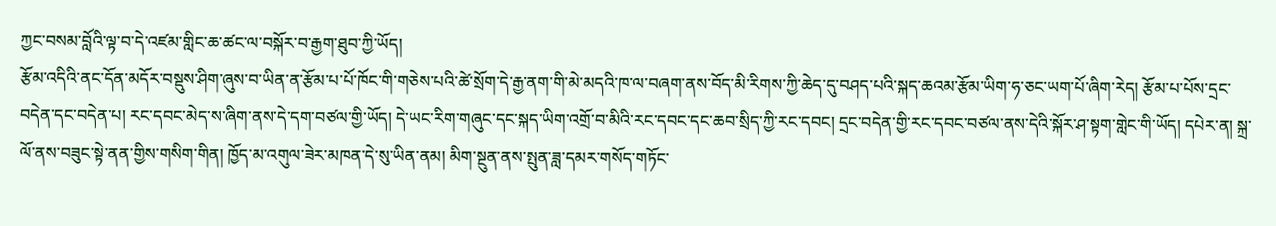ཀྱང་བསམ་བློའི་ལྟ་བ་དེ་འཛམ་གླིང་ཆ་ཚང་ལ་བསྐོར་བ་རྒྱག་ཐུབ་ཀྱི་ཡོད།
རྩོམ་འདིའི་ནང་དོན་མདོར་བསྡུས་ཤིག་ཞུས་བ་ཡིན་ན་རྩོམ་པ་པོ་ཁོང་གི་གཅེས་པའི་ཚེ་སྲོག་དེ་རྒྱ་ནག་གི་མེ་མདའི་ཁ་ལ་བཞག་ནས་བོད་མི་རིགས་ཀྱི་ཆེད་དུ་བཤད་པའི་སྐད་ཆའམ་རྩོམ་ཡིག་ཧ་ཅང་ཡག་པོ་ཞིག་རེད། རྩོམ་པ་པོས་དྲང་བདེན་དང་བདེན་པ། རང་དབང་མེད་ས་ཞིག་ནས་དེ་དག་བཙལ་གྱི་ཡོད། དེ་ཡང་རིག་གཞུང་དང་སྐད་ཡིག་འགྲོ་བ་མིའི་རང་དབང་དང་ཆབ་སྲིད་ཀྱི་རང་དབང། དྲང་བདེན་གྱི་རང་དབང་བཙལ་ནས་དེའི་སྐོར་ཤ་སྟག་གླེང་གི་ཡོད། དཔེར་ན། སྐྲ་ལོ་ནས་བཟུང་སྟེ་ནན་གྱིས་གསིག་གིན། ཁྱོད་མ་འགུལ་ཟེར་མཁན་དེ་སུ་ཡིན་ནམ། མིག་སྔུན་ནས་སྤུན་ཟླ་དམར་གསོད་གཏོང་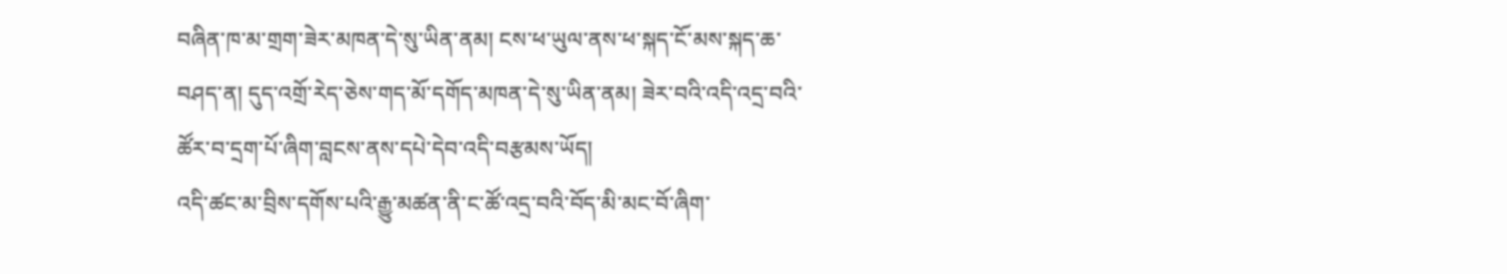བཞིན་ཁ་མ་གྲག་ཟེར་མཁན་དེ་སུ་ཡིན་ནམ། ངས་ཕ་ཡུལ་ནས་ཕ་སྐད་ངོ་མས་སྐད་ཆ་བཤད་ན། དུད་འགྲོ་རེད་ཅེས་གད་མོ་དགོད་མཁན་དེ་སུ་ཡིན་ནམ། ཟེར་བའི་འདི་འདྲ་བའི་ཚོར་བ་དྲག་པོ་ཞིག་བླངས་ནས་དཔེ་དེབ་འདི་བརྩམས་ཡོད།
འདི་ཚང་མ་བྲིས་དགོས་པའི་རྒྱུ་མཚན་ནི་ང་ཚོ་འདྲ་བའི་བོད་མི་མང་བོ་ཞིག་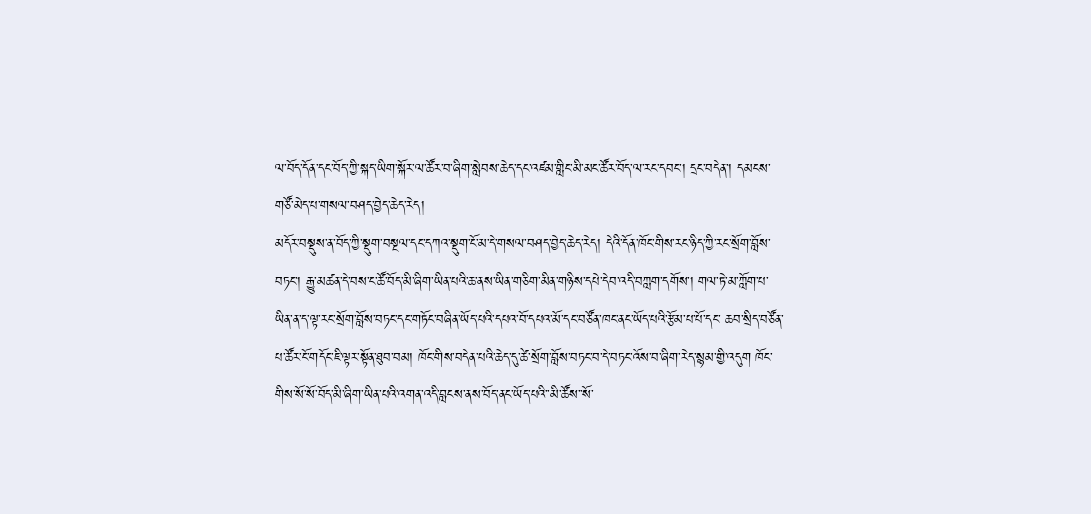ལ་བོད་དོན་དང་བོད་ཀྱི་སྐད་ཡིག་སྐོར་ལ་ཚོར་བ་ཞིག་སླེབས་ཆེད་དང་འཛམ་གླིང་མི་མང་ཚོར་བོད་ལ་རང་དབང་། དྲང་བདེན་། དམངས་གཙོ་མེད་པ་གསལ་བཤད་བྱེད་ཆེད་རེད།
མདོར་བསྡུས་ན་བོད་ཀྱི་སྡུག་བསྔལ་དང་དཀའ་སྡུག་ངོ་མ་དེ་གསལ་བཤད་བྱེད་ཆེད་རེད། དེའི་དོན་ཁོང་གིས་རང་ཉིད་ཀྱི་རང་སྲོག་བློས་བཏང་། རྒྱུ་མཚན་དེ་བས་ང་ཚོ་བོད་མི་ཞིག་ཡིན་པའི་ཆ་ནས་ཡིན་གཅིག་མིན་གཉིས་དཔེ་དེབ་འདི་བཀླག་དགོས་། གལ་ཏེ་མ་ཀློག་པ་ཡིན་ན་ད་ལྟ་རང་སྲོག་བློས་བཏང་དང་གཏོང་བཞིན་ཡོད་པའི་དཔའ་བོ་དཔའ་མོ་དང་བཙོན་ཁང་ནང་ཡོད་པའི་རྩོམ་པ་པོ་དང་ ཆབ་སྲིད་བཙོན་པ་ཚོར་ངོ་གདོང་ཇི་ལྟར་སྟོན་ཐུབ་བམ། ཁོང་གིས་བདེན་པའི་ཆེད་དུ་ཚེ་སྲོག་བློས་བཏང་བ་དེ་བཏང་འོས་བ་ཞིག་རེད་སྙམ་གྱི་འདུག ཁོང་གིས་སོ་སོ་བོད་མི་ཞིག་ཡིན་པའི་འགན་འདི་བླངས་ནས་བོད་ནང་ཡོད་པའི་་མི་ཚོས་་སོ་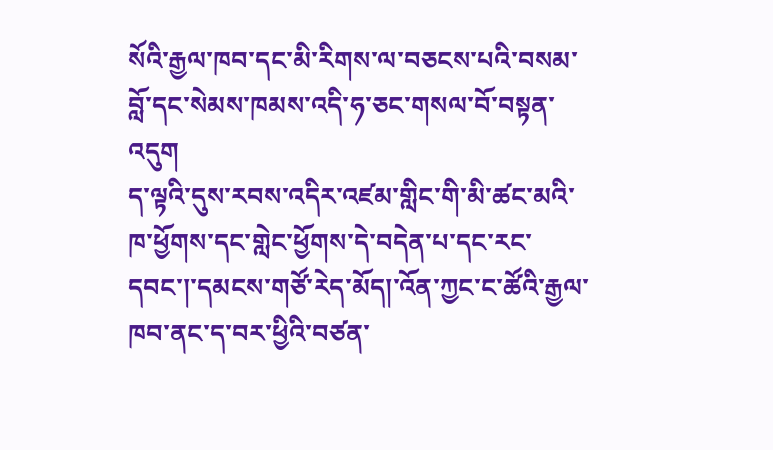སོའི་རྒྱལ་ཁབ་དང་མི་རིགས་ལ་བཅངས་པའི་བསམ་བློ་དང་སེམས་ཁམས་འདི་ཧ་ཅང་གསལ་བོ་བསྟན་འདུག
ད་ལྟའི་དུས་རབས་འདིར་འཛམ་གླིང་གི་མི་ཚང་མའི་ཁ་ཕྱོགས་དང་གླེང་ཕྱོགས་དེ་བདེན་པ་དང་རང་དབང་།་དམངས་གཙོ་རེད་མོད།་འོན་ཀྱང་ང་ཚོའི་རྒྱལ་ཁབ་ནང་ད་བར་ཕྱིའི་བཙན་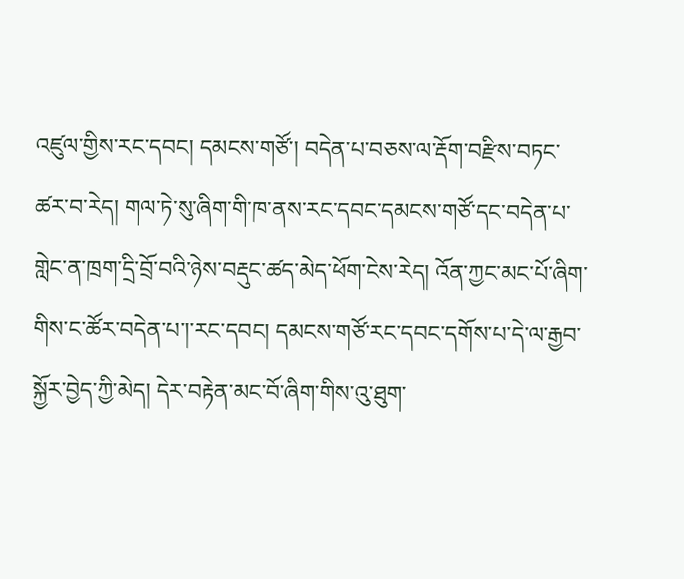འཛུལ་གྱིས་རང་དབང། དམངས་གཙོ་། བདེན་པ་བཅས་ལ་རྡོག་བརྫིས་བཏང་ཚར་བ་རེད། གལ་ཏེ་སུ་ཞིག་གི་ཁ་ནས་རང་དབང་དམངས་གཙོ་དང་བདེན་པ་གླེང་ན་ཁྲག་དྲི་བྲོ་བའི་ཉེས་བརྡུང་ཚད་མེད་ཕོག་ངེས་རེད། འོན་ཀྱང་མང་པོ་ཞིག་གིས་ང་ཚོར་བདེན་པ་།་རང་དབང། དམངས་གཙོ་རང་དབང་དགོས་པ་དེ་ལ་རྒྱབ་སྐྱོར་བྱེད་ཀྱི་མེད། དེར་བརྟེན་མང་བོ་ཞིག་གིས་འུ་ཐུག་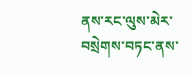ནས་རང་ལུས་མེར་བསྲེགས་བཏང་ནས་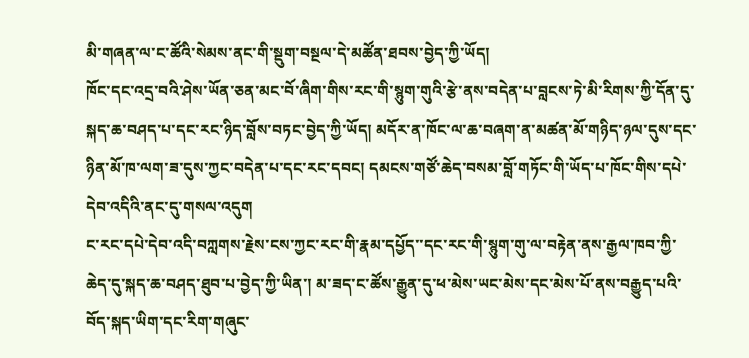མི་གཞན་ལ་ང་ཚོའི་སེམས་ནང་གི་སྡུག་བསྔལ་དེ་མཚོན་ཐབས་བྱེད་ཀྱི་ཡོད།
ཁོང་དང་འདྲ་བའི་ཤེས་ཡོན་ཅན་མང་བོ་ཞིག་གིས་རང་གི་སྙུག་གུའི་རྩེ་ནས་བདེན་པ་བླངས་ཏེ་མི་རིགས་ཀྱི་དོན་དུ་སྐད་ཆ་བཤད་པ་དང་རང་ཉིད་བློས་བཏང་བྱེད་ཀྱི་ཡོད། མདོར་ན་ཁོང་ལ་ཆ་བཞག་ན་མཚན་མོ་གཉིད་ཉལ་དུས་དང་ཉིན་མོ་ཁ་ལག་ཟ་དུས་ཀྱང་བདེན་པ་དང་རང་དབང། དམངས་གཙོ་ཆེད་བསམ་བློ་གཏོང་གི་ཡོད་པ་ཁོང་གིས་དཔེ་དེབ་འདིའི་ནང་དུ་གསལ་འདུག
ང་རང་དཔེ་དེབ་འདི་བཀླགས་རྗེས་ངས་ཀྱང་རང་གི་རྣམ་དཔྱོད་་དང་རང་གི་སྙུག་གུ་ལ་བརྟེན་ནས་རྒྱལ་ཁབ་ཀྱི་ཆེད་དུ་སྐད་ཆ་བཤད་ཐུབ་པ་བྱེད་ཀྱི་ཡིན་། མ་ཟད་ང་ཚོས་རྒྱུན་དུ་ཕ་མེས་ཡང་མེས་དང་མེས་པོ་ནས་བརྒྱུད་པའི་བོད་སྐད་ཡིག་དང་རིག་གཞུང་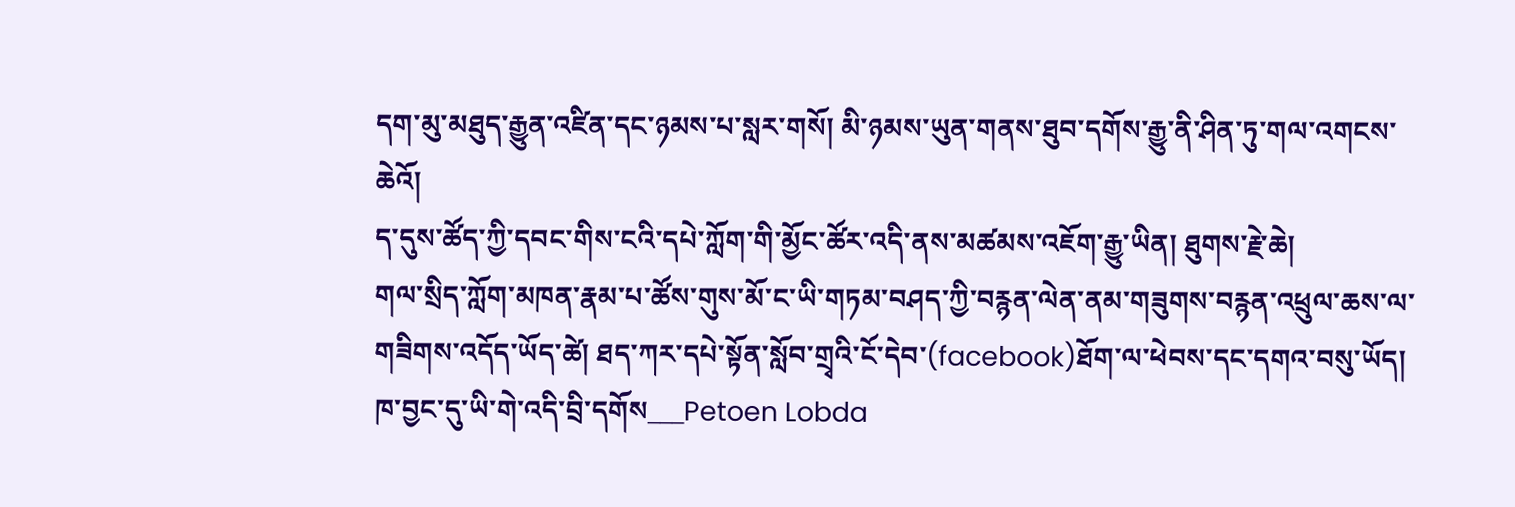དག་མུ་མཐུད་རྒྱུན་འཛིན་དང་ཉམས་པ་སླར་གསོ། མི་ཉམས་ཡུན་གནས་ཐུབ་དགོས་རྒྱུ་ནི་ཤིན་ཏུ་གལ་འགངས་ཆེའོ།
ད་དུས་ཚོད་ཀྱི་དབང་གིས་ངའི་དཔེ་ཀློག་གི་མྱོང་ཚོར་འདི་ནས་མཚམས་འཇོག་རྒྱུ་ཡིན། ཐུགས་རྗེ་ཆེ།
གལ་སྲིད་ཀློག་མཁན་རྣམ་པ་ཚོས་གུས་མོ་ང་ཡི་གཏམ་བཤད་ཀྱི་བརྙན་ལེན་ནམ་གཟུགས་བརྙན་འཕྲུལ་ཆས་ལ་གཟིགས་འདོད་ཡོད་ཚེ། ཐད་ཀར་དཔེ་སྟོན་སློབ་གྲྭའི་ངོ་དེབ་(facebook)ཐོག་ལ་ཕེབས་དང་དགའ་བསུ་ཡོད། ཁ་བྱང་དུ་ཡི་གེ་འདི་བྲི་དགོས___Petoen Lobda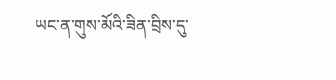ཡང་ན་གུས་མོའི་ཟིན་བྲིས་དུ་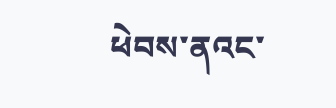ཕེབས་ནའང་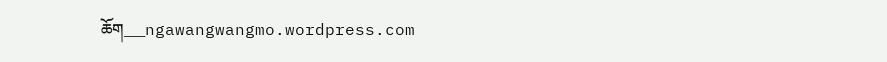ཆོག___ngawangwangmo.wordpress.com